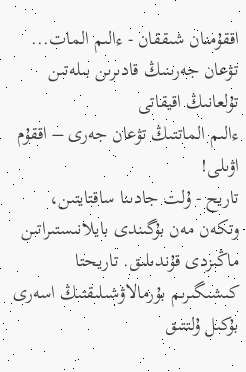اققۇمنان شىققان - ءالىم المات...
تۋعان جەرىنىڭ قادىرىن بىلەتىن تۇلعانىڭ اقيقاتى
ءالىم الماتتىڭ تۋعان جەرى – اققۇم اۋىلى!
تاريح - ۇلت جادىنا ساقتايتىن، وتكەن مەن بۇگىندى بايلانىستىراتىن ماڭىزدى قۇندىلىق. تاريحتا كىشىگىرىم بۇرمالاۋشىلىقتىڭ اسەرى بۇكىل ۇلتتىق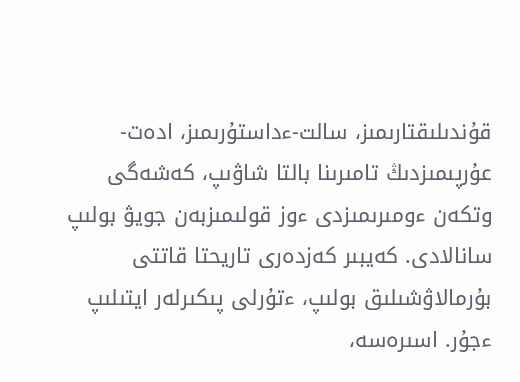قۇندىلىقتارىمىز، سالت-ءداستۇرىمىز، ادەت-عۇرپىمىزدىڭ تامىرىنا بالتا شاۋىپ، كەشەگى وتكەن ءومىرىمىزدى ءوز قولىمىزبەن جويۋ بولىپ سانالادى. كەيبىر كەزدەرى تاريحتا قاتتى بۇرمالاۋشىلىق بولىپ، ءتۇرلى پىكىرلەر ايتىلىپ ءجۇر. اسىرەسە،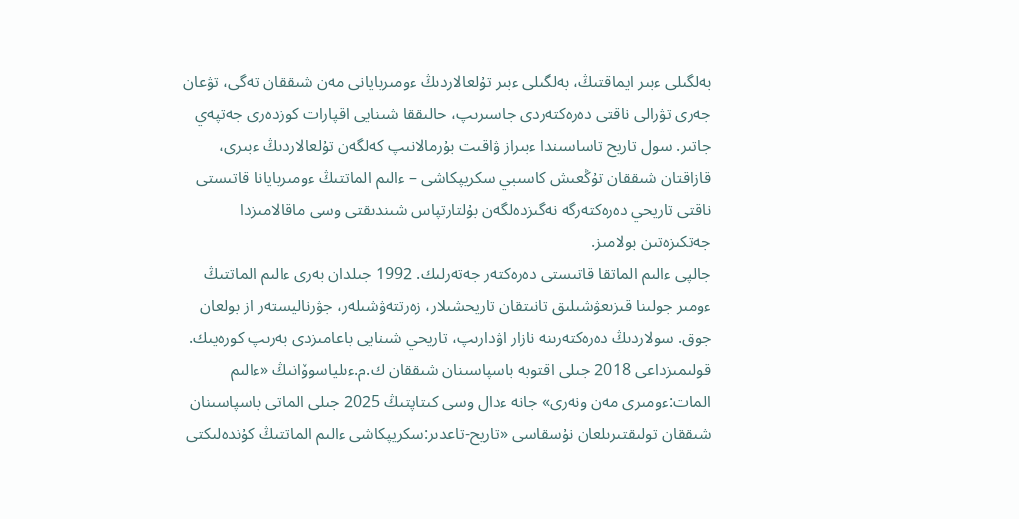بەلگىلى ءبىر ايماقتىڭ، بەلگىلى ءبىر تۇلعالاردىڭ ءومىربايانى مەن شىققان تەگى، تۋعان جەرى تۋرالى ناقتى دەرەكتەردى جاسىرىپ، حالىققا شىنايى اقپارات كوزدەرى جەتپەي جاتىر. سول تاريح تاساسىندا ءبىراز ۋاقىت بۇرمالانىپ كەلگەن تۇلعالاردىڭ ءبىرى، قازاقتان شىققان تۇڭعىش كاسىبي سكريپكاشى – ءالىم الماتتىڭ ءومىربايانا قاتىستى ناقتى تاريحي دەرەكتەرگە نەگىزدەلگەن بۇلتارتپاس شىندىقتى وسى ماقالامىزدا جەتكىزەتىن بولامىز.
جالپى ءالىم الماتقا قاتىستى دەرەكتەر جەتەرلىك. 1992 جىلدان بەرى ءالىم الماتتىڭ ءومىر جولىنا قىزىعۋشىلىق تانىتقان تاريحشىلار، زەرتتەۋشىلەر، جۋرناليستەر از بولعان جوق. سولاردىڭ دەرەكتەرىنە نازار اۋدارىپ، تاريحي شىنايى باعامىزدى بەرىپ كورەيىك. قولىمىزداعى 2018 جىلى اقتوبە باسپاسىنان شىققان ك.م.ءىلياسوۆانىڭ «ءالىم المات:ءومىرى مەن ونەرى» جانە ءدال وسى كىتاپتىڭ 2025 جىلى الماتى باسپاسىنان شىققان تولىقتىرىلعان نۇسقاسى «تاريح-تاعدىر:سكريپكاشى ءالىم الماتتىڭ كۇندەلىكتى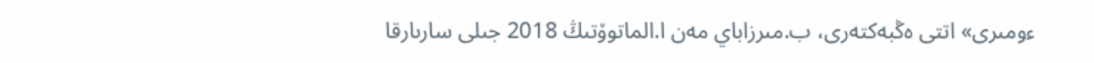ءومىرى» اتتى ەڭبەكتەرى، ب.مىرزاباي مەن ا.الماتوۆتىڭ 2018 جىلى سارىارقا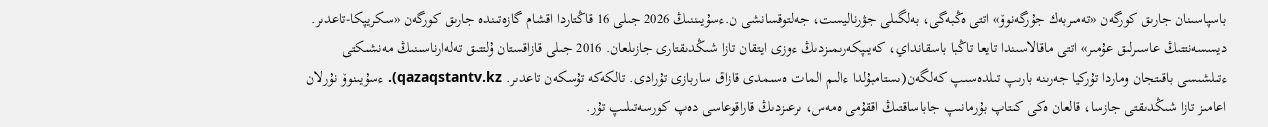باسپاسىنان جارىق كورگەن «تەمىربەك جۇرگەنوۆ» اتتى ەڭبەگى، بەلگىلى جۋرناليست، جەلتوقسانشى ن.ءسۇيىننىڭ 2026 جىلى 16 قاڭتاردا اقشام گازەتىندە جارىق كورگەن «سكريپكا-تاعدىر. ديسسەنتتىڭ عاسىرلىق عۇمىر» اتتى ماقالاسىندا تايعا تاڭبا باسقانداي، كەيىپكەرىمىزدىڭ ءوزى ايتقان تازا شىڭدىقتارى جازىلعان. 2016 جىلى قازاقستان ۇلتتىق تەلەارناسىنىڭ مەنشىكتى ءتىلشىسى باقىتجان وماردا تۇركيا جەرىنە بارىپ تىلدەسىپ كەلگەن(ىستامبۇلدا ءالىم المات ەسىمدى قازاق ساربازى تۇرادى. تالكەكە تۇسكەن تاعدىر. qazaqstantv.kz). ءسۇيىنوۆ نۇرلان اعامىز تازا شىڭدىقتى جازسا، قالعان ەكى كىتاپ بۇرمانىپ جاباساقتىڭ اققۇمى ەمەس، ىرعىزدىڭ قاراقوعاسى دەپ كورسەتىلىپ تۇر.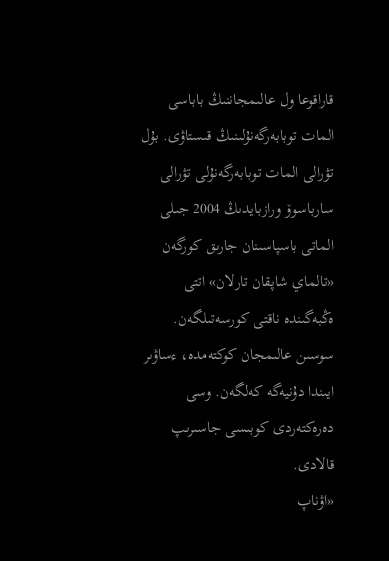قاراقوعا ول عالىمجاننىڭ باباسى المات توبابەرگەنۇلىنىڭ قىستاۋى. بۇل تۋرالى المات توبابەرگەنۇلى تۋرالى سارباسوۆ ورازبايدىڭ 2004 جىلى الماتى باسپاسىنان جارىق كورگەن «تالماي شاپقان تارلان» اتتى ەڭبەگىندە ناقتى كورسەتىلگەن. سوسىن عالىمجان كوكتەمدە، ءساۋىر ايىندا دۇنيەگە كەلگەن. وسى دەرەكتەردى كوبىسى جاسىرىپ قالادى.
«اۋناپ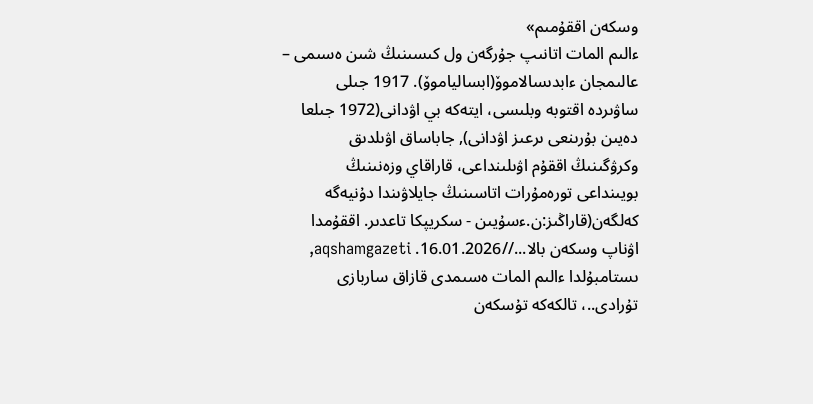وسكەن اققۇمىم»
ءالىم المات اتانىپ جۇرگەن ول كىسىنىڭ شىن ەسىمى – عالىمجان ءابدىسالاموۆ(ابسالياموۆ). 1917 جىلى ساۋىردە اقتوبە وبلىسى، ايتەكە بي اۋدانى(1972 جىلعا دەيىن بۇرىنعى ىرعىز اۋدانى), جاباساق اۋىلدىق وكرۋگىنىڭ اققۇم اۋىلىنداعى، قاراقاي وزەنىنىڭ بويىنداعى تورەمۇرات اتاسىنىڭ جايلاۋىندا دۇنيەگە كەلگەن(قاراڭىز:ن.ءسۇيىن - سكريپكا تاعدىر. اققۇمدا اۋناپ وسكەن بالا...//16.01.2026. aqshamgazeti, ىستامبۇلدا ءالىم المات ەسىمدى قازاق ساربازى تۇرادى..، تالكەكە تۇسكەن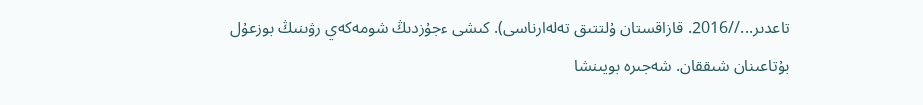تاعدىر...//2016. قازاقستان ۇلتتىق تەلەارناسى). كىشى ءجۇزدىڭ شومەكەي رۋىنىڭ بوزعۇل بۇتاعىنان شىققان. شەجىرە بويىنشا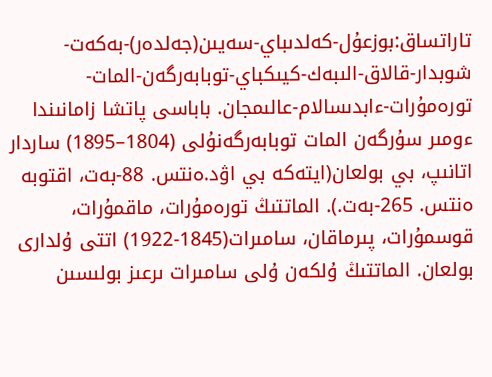تاراتساق:بوزعۇل-كەلدىباي-سەيىن(جەلدەر)-بەكەت-شوبدار-قالاق-الىبەك-كيىكباي-توبابەرگەن-المات-تورەمۇرات-ءابدىسالام-عالىمجان. باباسى پاتشا زامانىندا ءومىر سۇرگەن المات توبابەرگەنۇلى (1804–1895) ساردار اتانىپ، بي بولعان(ايتەكە بي اۋد.ەنتس. 88-بەت، اقتوبە ەنتس. 265-بەت.). الماتتىڭ تورەمۇرات، ماقمۇرات، قوسمۇرات، پىرماقان، سامىرات(1845-1922) اتتى ۇلدارى بولعان. الماتتىڭ ۇلكەن ۇلى سامىرات ىرعىز بولىسىن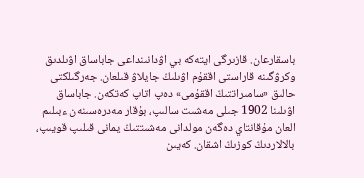باسقارعان. قازىرگى ايتەكە بي اۋدانىنداعى جاباساق اۋىلدىق وكرۋگىنە قاراستى اققۇم اۋىلىڭ جايلاۋ قىلعان. جەرگىلكتى حالىق «سامىراتتىڭ اققۇمى» دەپ اتاپ كەتكەن. جاباساق اۋىلىنا 1902 جىلى مەشىت سالىپ، بۇقار مەدرەسىنەن ءبىلىم العان مۇقانتاي دەگەن مولدانى مەشىتتىڭ يمانى قىلىپ قويىپ، بالالاردىڭ كوزىڭ اشقان. كەيىن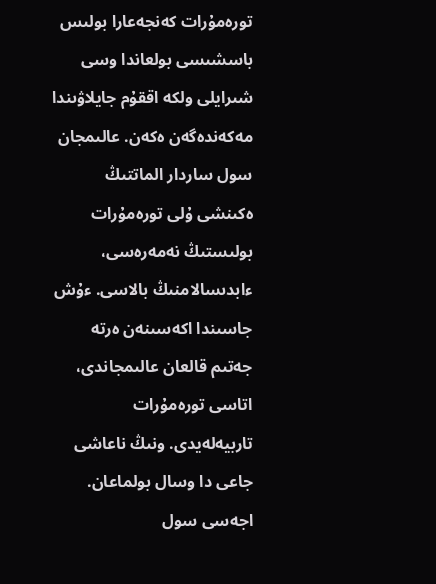تورەمۇرات كەنجەعارا بولىس باسشىسى بولعاندا وسى شىرايلى ولكە اققۇم جايلاۋىندا مەكەندەگەن ەكەن. عالىمجان سول ساردار الماتتىڭ ەكىنشى ۇلى تورەمۇرات بولىستىڭ نەمەرەسى، ءابدىسالامنىڭ بالاسى. ءۇش جاسىندا اكەسىنەن ەرتە جەتىم قالعان عالىمجاندى، اتاسى تورەمۇرات تاربيەلەيدى. ونىڭ ناعاشى جاعى دا وسال بولماعان. اجەسى سول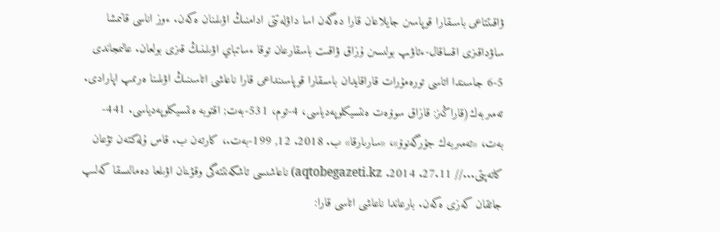ۋاقىتتاعى باسىقارا قوپاسىن جايلاعان قارا دەگەن اسا داۋلەتتى ادامنىڭ اۋىلىنان ەكەن. ءوز اناسى قانىمشا ساۋداقىزى اقساقال-ءتاۋىپ بولىسىن ۇزاق ۋاقىت باسقارعان توقا ءساتباي اۋىلىنىڭ قىزى بولعان. عالىمجاندى 5-6 جاسىندا اتاسى تورەمۇرات قاراقايدان باسىقارا قوپاسىنداعى قارا ناعاشى اتاسىنىڭ اۋىلىنا ەرتىپ اپارادى. تەمىربەك(قاراڭىز: قازاق سوۆەت ەنتسيكلوپەدياسى، 4-توم، 531-بەت; اقتوبە ەنتسيكلوپەدياسى. 441-بەت، «تەمىربەك جۇرگەنوۆ»، «سارىارقا» ب. 2018. 12, 199-بەت.، كارتەن ب. قاس ۇلەكتەن تۋعان كاتەپتى...// 27.11. 2014. aqtobegazeti.kz) ناعاشىسى تاشكەنتتەگى وقۋىنان اۋىلعا دەمالىسقا كەلىپ جاتقان كەزى ەكەن. بارعاندا ناعاشى اتاسى قارا: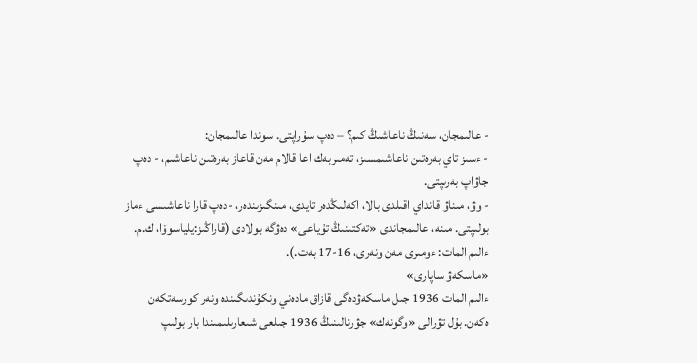- عالىمجان، سەنىڭ ناعاشىڭ كىم؟ – دەپ سۇراپتى. سوندا عالىمجان:
- ءسىز تاي بەرەتىن ناعاشىمسىز، تەمىربەك اعا قالام مەن قاعاز بەرەتىن ناعاشىم، - دەپ جاۋاپ بەرىپتى.
- وۋ، مىناۋ قانداي اقىلدى بالا، اكەلىڭدەر تايدى، مىنگىزىندەر، -دەپ قارا ناعاشىسى ءماز بولىپتى. مىنە، عالىمجاندى «تەكتىنىڭ تۇياعى» دەۋگە بولادى (قاراڭىز:يلياسوۆا، ك.م. ءالىم المات: ءومىرى مەن ونەرى، 16-17 بەت.).
«ماسكەۋ ساپارى»
ءالىم المات 1936 جىل ماسكەۋدەگى قازاق مادەني ونكۇندىگىندە ونەر كورسەتكەن ەكەن. بۇل تۋرالى «وگونەك» جۋرنالىنىڭ 1936 جىلعى شىعارىلىمىندا بار بولىپ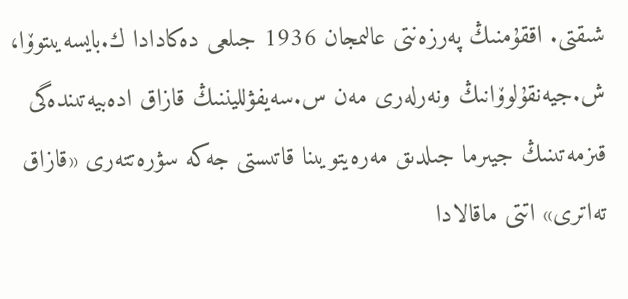شىقتى. اققۇمنىڭ پەرزەنتى عالىمجان 1936 جىلعى دەكادادا ك.بايسەيىتوۆا، ش.جيەنقۇلوۆانىڭ ونەرلەرى مەن س.سەيفۋلليننىڭ قازاق ادەبيەتىندەگى قىزمەتىنىڭ جيىرما جىلدىق مەرەيتويىنا قاتىستى جەكە سۋرەتتەرى «قازاق تەاترى» اتتى ماقالادا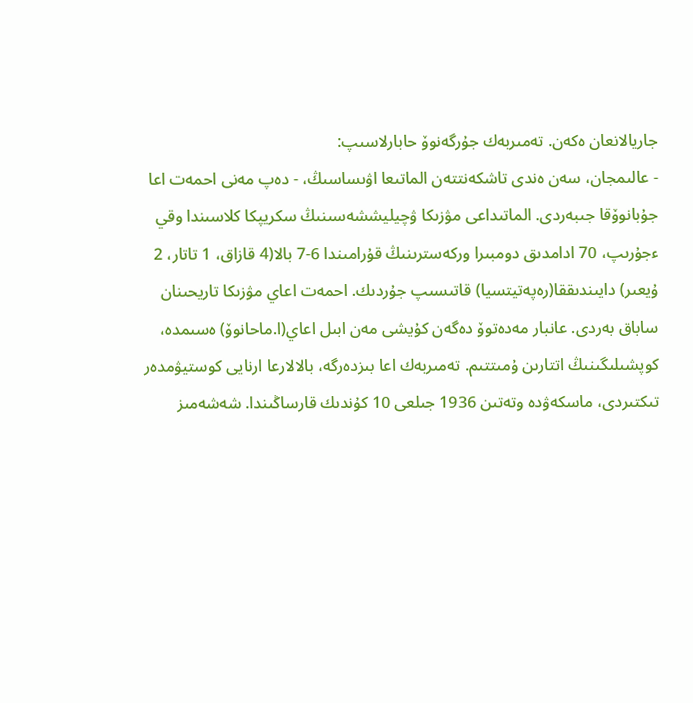جاريالانعان ەكەن. تەمىربەك جۇرگەنوۆ حابارلاسىپ:
- عالىمجان، سەن ەندى تاشكەنتتەن الماتىعا اۋىساسىڭ، - دەپ مەنى احمەت اعا
جۇبانوۆقا جىبەردى. الماتىداعى مۋزىكا ۋچيليششەسىنىڭ سكريپكا كلاسىندا وقي ءجۇرىپ، 70 ادامدىق دومبىرا وركەسترىنىڭ قۇرامىندا 6-7 بالا(4 قازاق، 1 تاتار، 2 ۇيعىر) دايىندىققا(رەپەتيتسيا) قاتىسىپ جۇردىك. احمەت اعاي مۋزىكا تاريحىنان ساباق بەردى. عانبار مەدەتوۆ دەگەن كۇيشى مەن ابىل اعاي(ا.ماحانوۆ) ەسىمدە، كوپشىلىگىنىڭ اتتارىن ۇمىتتىم. تەمىربەك اعا بىزدەرگە، بالالارعا ارنايى كوستيۋمدەر تىكتىردى، ماسكەۋدە وتەتىن 1936 جىلعى 10 كۇندىك قارساڭىندا. شەشەمىز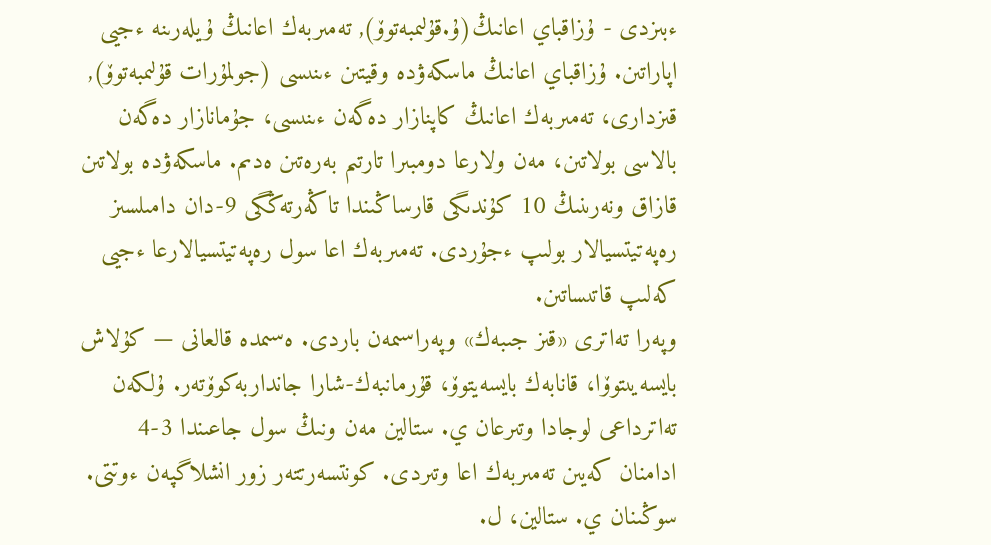ءبىزدى - ۇزاقباي اعانىڭ(ۇ.قۇلىمبەتوۆ), تەمىربەك اعانىڭ ۇيلەرىنە ءجيى اپاراتىن. ۇزاقباي اعانىڭ ماسكەۋدە وقيتىن ءىنىسى (جولمۇرات قۇلىمبەتوۆ), قىزدارى، تەمىربەك اعانىڭ كاپنازار دەگەن ءىنىسى، جۇمانازار دەگەن بالاسى بولاتىن، مەن ولارعا دومبىرا تارتىم بەرەتىن ەدىم. ماسكەۋدە بولاتىن قازاق ونەرىنىڭ 10 كۇندىگى قارساڭىندا تاڭەرتەڭگى 9-دان دامىلسىز رەپەتيتسيالار بولىپ ءجۇردى. تەمىربەك اعا سول رەپەتيتسيالارعا ءجيى كەلىپ قاتىساتىن.
وپەرا تەاترى «قىز جىبەك» وپەراسىمەن باردى. ەسىمدە قالعانى — كۇلاش بايسەيىتوۆا، قانابەك بايسەيتوۆ، قۇرمانبەك-شارا جانداربەكوۆتەر. ۇلكەن تەاترداعى لوجادا وتىرعان ي. ستالين مەن ونىڭ سول جاعىندا 3-4 ادامنان كەيىن تەمىربەك اعا وتىردى. كونتسەرتتەر زور انشلاگپەن ءوتتى. سوڭىنان ي. ستالين، ل.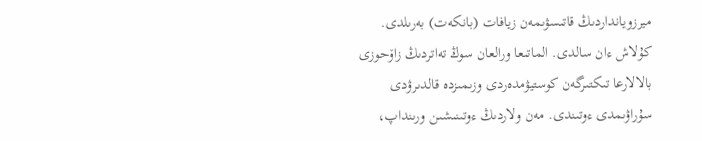ميرزويانداردىڭ قاتىسۋىمەن زيافات (بانكەت) بەرىلدى. كۇلاش ءان سالدى. الماتىعا ورالعان سوڭ تەاتردىڭ زاۆحوزى بالالارعا تىكتىرگەن كوستيۋمدەردى وزىمىزدە قالدىرۋدى سۇراۋىمدى ءوتىندى. مەن ولاردىڭ ءوتىنىشىن ورىنداپ،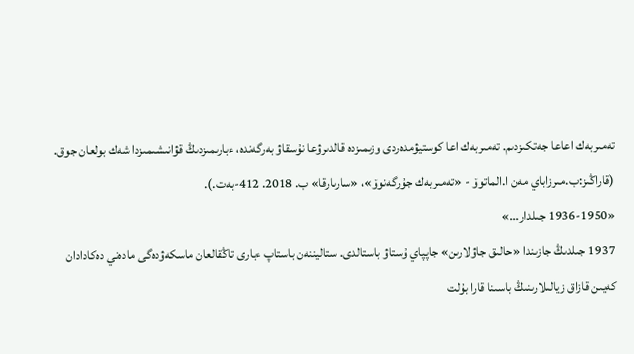تەمىربەك اعاعا جەتكىزدىم. تەمىربەك اعا كوستيۋمدەردى وزىمىزدە قالدىرۋعا نۇسقاۋ بەرگەندە، ءبارىمىزدىڭ قۋانىشىمىزدا شەك بولعان جوق. (قاراڭىز:ب.مىرزاباي مەن ا.الماتوۆ - «تەمىربەك جۇرگەنوۆ»، «سارىارقا» ب. 2018. 412-بەت.).
«1936-1950 جىلدار...»
1937 جىلدىڭ جازىندا «حالىق جاۋلارىن» جاپپاي ۇستاۋ باستالدى. ستاليننەن باستاپ ءبارى تاڭقالعان ماسكەۋدەگى مادەني دەكادادان كەيىن قازاق زيالىلارىنىڭ باسىنا قارا بۇلت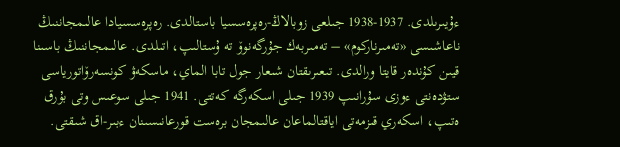ءۇيىرىلدى. 1937-1938 جىلعى زوبالاڭ-رەپرەسسيا باستالدى. رەپرەسسيادا عالىمجاننىڭ ناعاشىسى «تەمىرناركوم» – تەمىربەك جۇرگەنوۆ تە ۇستالىپ، اتىلدى. عالىمجاننىڭ باسىنا قيىن كۇندەر قايتا ورالدى. تىعىرىقتان شىعار جول تابا الماي، ماسكەۋ كونسەرۆاتورياسى ستۋدەنتى ءوزى سۇرانىپ 1939 جىلى اسكەرگە كەتتى. 1941 جىلى سوعىس وتى بۇرق ەتىپ، اسكەري قىزمەتى اياقتالماعان عالىمجان برەست قورعانىسىنان ءبىر-اق شىقتى.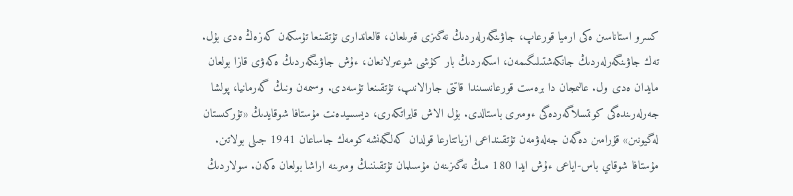كسرو استاناسىن ەكى ارميا قورعاپ، جاۋىنگەرلەردىڭ نەگىزى قىرىلعان، قالعاندارى تۇتقىنعا تۇسكەن كەزەڭ ەدى بۇل. تەك جاۋىنگەرلەردىڭ جانكەشتىلىگىمەن، اسكەردىڭ بار كۇشى شوعىرلانعان، ءۇش جاۋىنگەردىڭ ەكەۋى قازا بولعان مايدان ەدى ول. عالىمجان دا برەست قورعانىسىندا قاتتى جارالانىپ، تۇتقىنعا تۇسەدى. وسىمەن ونىڭ گەرمانيا، پولشا جەرلەرىندەگى كونتسلاگەردەگى ءومىرى باستالدى. بۇل الاش قايراتكەرى، ديسسيدەنت مۇستافا شوقايدىڭ «تۇركىستان لەگيونىن» قۇرامىن دەگەن جەلەۋمەن تۇتقىنداعى ازياتتارعا قولدان كەلگەنشە كومەك جاساعان 1941 جىلى بولاتىن. مۇستافا شوقاي باس-اياعى ءۇش ايدا 180 مىڭ نەگىزىنەن مۇسىلمان تۇتقىننىڭ ومىرىنە اراشا بولعان ەكەن. سولاردىڭ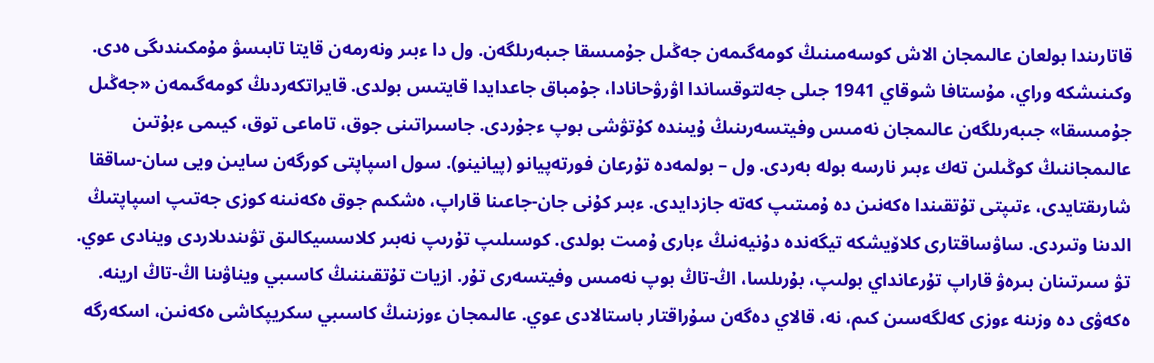قاتارىندا بولعان عالىمجان الاش كوسەمىنىڭ كومەگىمەن جەڭىل جۇمىسقا جىبەرىلگەن. ول دا ءبىر ونەرمەن قايتا تابىسۋ مۇمكىندىگى ەدى. وكىنىشكە وراي، مۇستافا شوقاي 1941 جىلى جەلتوقساندا اۋرۋحانادا، جۇمباق جاعدايدا قايتىس بولدى. قايراتكەردىڭ كومەگىمەن «جەڭىل جۇمىسقا» جىبەرىلگەن عالىمجان نەمىس وفيتسەرىنىڭ ۇيىندە كۇتۋشى بوپ ءجۇردى. جاسىراتىنى جوق، تاماعى توق، كيىمى ءبۇتىن عالىمجاننىڭ كوڭىلىن تەك ءبىر نارسە بولە بەردى. ول – بولمەدە تۇرعان فورتەپيانو (پيانينو). سول اسپاپتى كورگەن سايىن ويى سان-ساققا شارىقتايدى، ءتىپتى تۇتقىندا ەكەنىن دە ۇمىتىپ كەتە جازدايدى. ءبىر كۇنى جان-جاعىنا قاراپ، ەشكىم جوق ەكەنىنە كوزى جەتىپ اسپاپتىڭ الدىنا وتىردى. ساۋساقتارى كلاۆيشكە تيگەندە دۇنيەنىڭ ءبارى ۇمىت بولدى. كوسىلىپ تۇرىپ نەبىر كلاسسيكالىق تۋىندىلاردى وينادى عوي. تۋ سىرتىنان بىرەۋ قاراپ تۇرعانداي بولىپ، بۇرىلسا، اڭ-تاڭ بوپ نەمىس وفيتسەرى تۇر. ازيات تۇتقىننىڭ كاسىبي ويناۋىنا اڭ-تاڭ ارينە. ەكەۋى دە وزىنە ءوزى كەلگەسىن كىم، نە، قالاي دەگەن سۇراقتار باستالادى عوي. عالىمجان ءوزىنىڭ كاسىبي سكريپكاشى ەكەنىن، اسكەرگە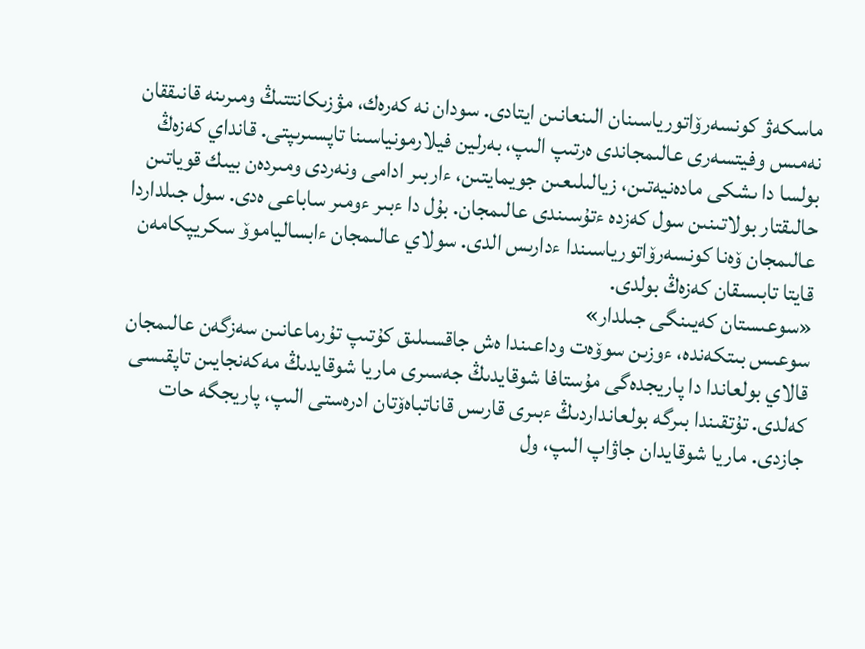ماسكەۋ كونسەرۆاتورياسىنان الىنعانىن ايتادى. سودان نە كەرەك، مۋزىكانتتىڭ ومىرىنە قانىققان نەمىس وفيتسەرى عالىمجاندى ەرتىپ الىپ، بەرلين فيلارمونياسىنا تاپسىرىپتى. قانداي كەزەڭ بولسا دا ىشكى مادەنيەتىن، زيالىلىعىن جويمايتىن، ءاربىر ادامى ونەردى ومىردەن بيىك قوياتىن حالىقتار بولاتىنىن سول كەزدە ءتۇسىندى عالىمجان. بۇل دا ءبىر ءومىر ساباعى ەدى. سول جىلداردا عالىمجان ۆەنا كونسەرۆاتورياسىندا ءدارىس الدى. سولاي عالىمجان ءابسالياموۆ سكريپكامەن قايتا تابىسقان كەزەڭ بولدى.
«سوعىستان كەيىنگى جىلدار»
سوعىس بىتكەندە، ءوزىن سوۆەت وداعىندا ەش جاقسىلىق كۇتىپ تۇرماعانىن سەزگەن عالىمجان قالاي بولعاندا دا پاريجدەگى مۇستافا شوقايدىڭ جەسىرى ماريا شوقايدىڭ مەكەنجايىن تاپقىسى كەلدى. تۇتقىندا بىرگە بولعانداردىڭ ءبىرى قارىس قاناتباەۆتان ادرەستى الىپ، پاريجگە حات جازدى. ماريا شوقايدان جاۋاپ الىپ، ول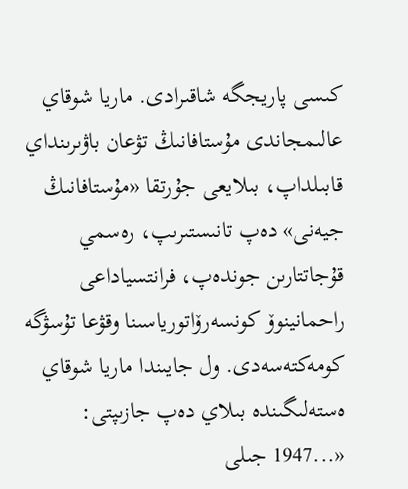كىسى پاريجگە شاقىرادى. ماريا شوقاي عالىمجاندى مۇستافانىڭ تۋعان باۋىرىنداي قابىلداپ، بىلايعى جۇرتقا «مۇستافانىڭ جيەنى» دەپ تانىستىرىپ، رەسمي قۇجاتتارىن جوندەپ، فرانتسياداعى راحمانينوۆ كونسەرۆاتورياسىنا وقۋعا تۇسۋگە كومەكتەسەدى. ول جايىندا ماريا شوقاي ەستەلىگىندە بىلاي دەپ جازىپتى: «...1947 جىلى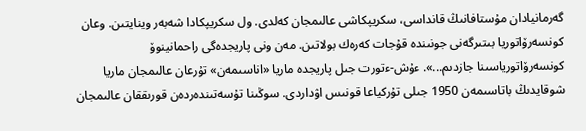گەرمانيادان مۇستافانىڭ قانداسى، سكريپكاشى عالىمجان كەلدى. ول سكريپكادا شەبەر وينايتىن. وعان كونسەرۆاتوريا بىتىرگەنى جونىندە قۇجات كەرەك بولاتىن. مەن ونى پاريجدەگى راحمانينوۆ كونسەرۆاتورياسىنا جازدىم...». ءۇش-ءتورت جىل پاريجدە ماريا «اناسىمەن» تۇرعان عالىمجان ماريا شوقايدىڭ باتاسىمەن 1950 جىلى تۇركياعا قونىس اۋداردى. سوڭىنا تۇسەتىندەردەن قورىققان عالىمجان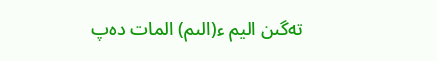تەگىن اليم ء(الىم) المات دەپ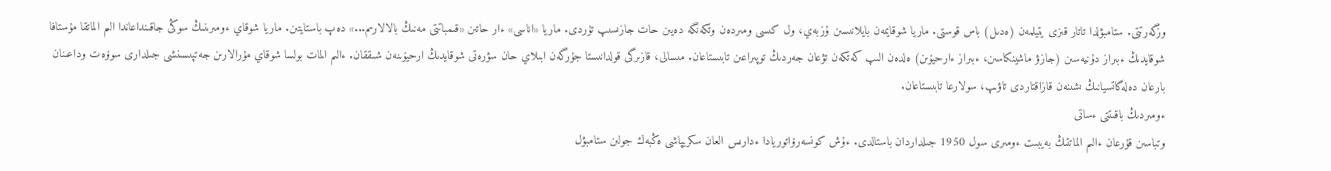وزگەرتتى. ستامبۋلدا تاتار قىزى يتيلمەن (ەدىل) باس قوستى. ماريا شوقايمەن بايلانىسىن ۇزبەي، ول كىسى ومىردەن وتكەنگە دەيىن حات جازىسىپ تۇردى. ماريا «اناسى» ءار حاتىن «قىمباتتى مەنىڭ بالالارىم...» دەپ باستايتىن. ماريا شوقاي ءومىرىنىڭ سوڭى جاقىنداعاندا الىم الماتقا مۇستافا شوقايدىڭ ءبىراز دۇنيەسىن (جازۋ ماشينكاسىن، ءبىراز ءارحيۆىن) ەلدەن الىپ كەتكەن تۋعان جەردىڭ توپىراعىن تابىستاعان. مىسالى، قازىرگى قولدانىستا جۇرگەن ابىلاي حان سۋرەتى شوقايدىڭ ارحيۆىنەن شىققان. ءالىم المات بولسا شوقاي مۇرالارىن جەتپىسىنشى جىلدارى سوۆەت وداعىنان بارعان دەلەگاتسيانىڭ ىشىنەن قازاقتاردى تاۋىپ، سولارعا تابىستاعان.
ءومىردىڭ باقىتتى ءساتى
وتباسىن قۇرعان ءالىم الماتتىڭ بەيبىت ءومىرى سول 1950 جىلداردان باستالدى. ءۇش كونسەرۆاتوريادا ءدارىس العان سكريپاشى ەڭبەك جولىن ستامبۋل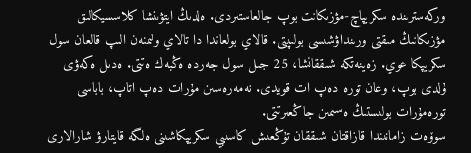وركەسترىندە سكريپاچ-مۋزىكانت بوپ جالعاستىردى. ەلدىڭ ايتۋىنشا كلاسسيكالىق مۋزىكانىڭ مىقتى ورىنداۋشىسى بولىپتى. قالاي بولعاندا دا تالاي ولىمنەن الىپ قالعان سول سكريپكا عوي. زەينەتكە شىققانشا، 25 جىل سول جەردە ەڭبەك ەتتى. ەدىل ەكەۋى ۇلدى بوپ، وعان تورە دەپ ات قويدى. نەمەرەسىن مۇرات دەپ اتاپ، باباسى تورەمۇرات بولىستىڭ ەسىمىن جاڭعىرتتى.
سوۆەت زامانىندا قازاقتان شىققان تۇڭعىش كاسىبي سكريپكاشىنى ەلگە قايتارۋ شارالارى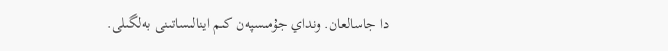دا جاسالعان. ونداي جۇمىسپەن كىم اينالىساتىنى بەلگىلى.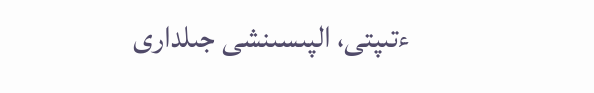ءتىپتى، الپىسىنشى جىلدارى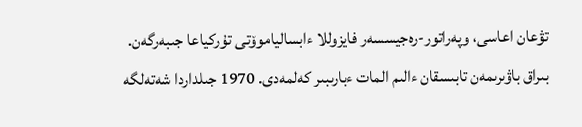تۋعان اعاسى، وپەراتور-رەجيسسەر فايزوللا ءابسالياموۆتى تۇركياعا جىبەرگەن. بىراق باۋىرىمەن تابىسقان ءالىم المات ءبارىبىر كەلمەدى. 1970 جىلداردا شەتەلگە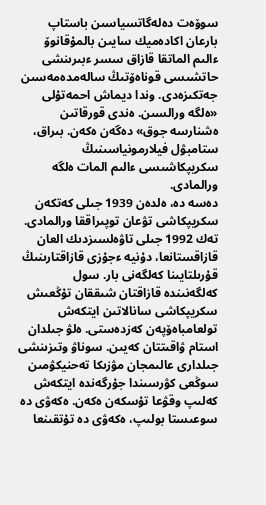سوۆەت دەلەگاتسياسىن باستاپ بارعان اكادەميك سايىن بالمۇقانوۆ ءالىم الماتقا قازاق سسر ءبىرىنشى حاتشىسى قوناەۆتىڭ سالەمدەمەسىن جەتكىزەدى. وندا ديماش احمەتۇلى «ەلگە ورالسىن. ەندى قورقاتىن ەشنارسە جوق» دەگەن ەكەن. بىراق، ستامبۋل فيلارمونياسىنىڭ سكريپكاشىسى ءالىم المات ەلگە ورالمادى.
دەسە دە، ەلدەن 1939 جىلى كەتكەن سكريپكاشى تۋعان توپىراققا ورالمادى. تەك 1992 جىلى تاۋەلسىزدىك العان قازاقستانعا، دۇنيە ءجۇزى قازاقتارىنىڭ قۇرىلتايىنا كەلگەنى بار. سول كەلگەنىندە قازاقتان شىققان تۇڭعىش سكريپكاشى سانالاتىن ايتكەش تولعامباەۆپەن كەزدەستى. ەلۋ جىلدان استام ۋاقىتتان كەيىن. سوناۋ وتىزىنشى جىلدارى عالىمجان مۋزىكا تەحنيكۋمىن سوڭعى كۋرسىندا جۇرگەندە ايتكەش كەلىپ وقۋعا تۇسكەن ەكەن. ەكەۋى دە سوعىستا بولىپ، ەكەۋى دە تۇتقىنعا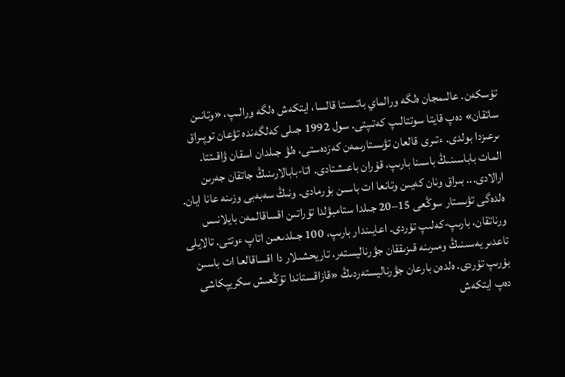تۇسكەن. عالىمجان ەلگە ورالماي باتىستا قالسا، ايتكەش ەلگە ورالىپ، «وتانىن ساتقان» دەپ قايتا سوتتالىپ كەتىپتى. سول 1992 جىلى كەلگەندە تۋعان توپىراق ىرعىزدا بولدى. ءتىرى قالعان تۋىستارىمەن كەزدەستى، ەلۋ جىلدان اسقان ۋاقىتتا. المات باباسىنىڭ باسىنا بارىپ، قۇران باعىشتادى. اتا-بابالارىنىڭ جاتقان جەرىن ارالادى... بىراق ونان كەيىن وتانعا ات باسىن بۇرمادى. ونىڭ سەبەبى وزىنە عانا ايان. ەلدەگى تۋىستار سوڭعى 15–20 جىلدا ستامبۋلدا تۇراتىن اقساقالمەن بايلانىس ورناتقان، بارىپ-كەلىپ تۇردى. اعايىندار بارىپ، 100 جىلدىعىن اتاپ ءوتتى. تالايلى تاعدىر يەسىنىڭ ومىرىنە قىزىققان جۋرناليستەر، تاريحشىلار دا اقساقالعا ات باسىن بۇرىپ تۇردى. ەلدەن بارعان جۋرناليستەردىڭ «قازاقستاندا تۇڭعىش سكريپكاشى دەپ ايتكەش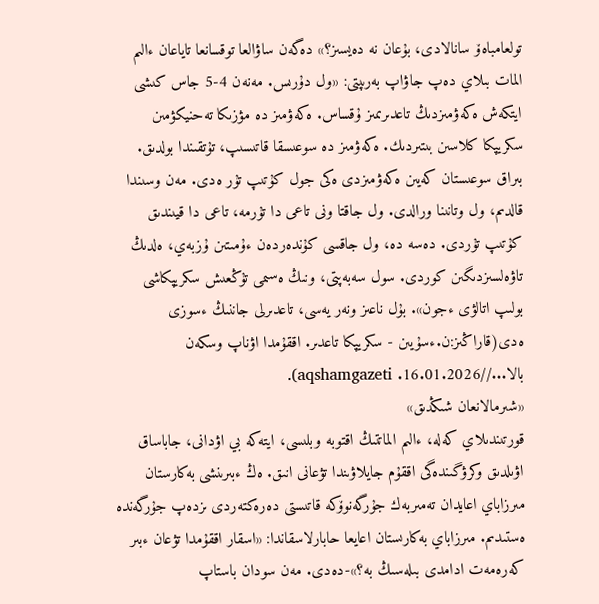تولعامباەۆ سانالادى، بۇعان نە دەيسىز؟» دەگەن ساۋالعا توقسانعا تاياعان ءالىم المات بىلاي دەپ جاۋاپ بەرىپتى: «ول دۇرىس. مەنەن 4-5 جاس كىشى ايتكەش ەكەۋمىزدىڭ تاعدىرىمىز ۇقساس. ەكەۋمىز دە مۋزىكا تەحنيكۋمىن سكريپكا كلاسىن بىتىردىك. ەكەۋمىز دە سوعىسقا قاتىسىپ، تۇتقىندا بولدىق. بىراق سوعىستان كەيىن ەكەۋمىزدى ەكى جول كۇتىپ تۇر ەدى. مەن وسىندا قالدىم، ول وتانىنا ورالدى. ول جاقتا ونى تاعى دا تۇرمە، تاعى دا قيىندىق كۇتىپ تۇردى. دەسە دە، ول جاقسى كۇندەردەن ءۇمىتىن ۇزبەي، ەلدىڭ تاۋەلسىزدىگىن كوردى. سول سەبەپتى، ونىڭ ەسىمى تۇڭعىش سكريپكاشى بولىپ اتالۋى ءجون». بۇل ناعىز ونەر يەسى، تاعدىرلى جاننىڭ ءسوزى ەدى(قاراڭىز:ن.ءسۇيىن - سكريپكا تاعدىر. اققۇمدا اۋناپ وسكەن بالا...//16.01.2026. aqshamgazeti).
«شىرمالانعان شىڭدىق»
قورتىندىلاي كەلە، ءالىم الماتتىڭ اقتوبە وبلىسى، ايتەكە بي اۋدانى، جاباساق اۋىلدىق وكرۋگىندەگى اققۇم جايلاۋىندا تۋعانى انىق. ەڭ ءبىرىنشى بەكارستان مىرزاباي اعايدان تەمىربەك جۇرگەنوۆكە قاتىستى دەرەكتەردى ىزدەپ جۇرگەندە ەستىدىم. مىرزاباي بەكارىستان اعايعا حابارلاسقاندا: «اسقار اققۇمدا تۋعان ءبىر كەرەمەت ادامدى بىلەسىڭ بە؟»-دەدى. مەن سودان باستاپ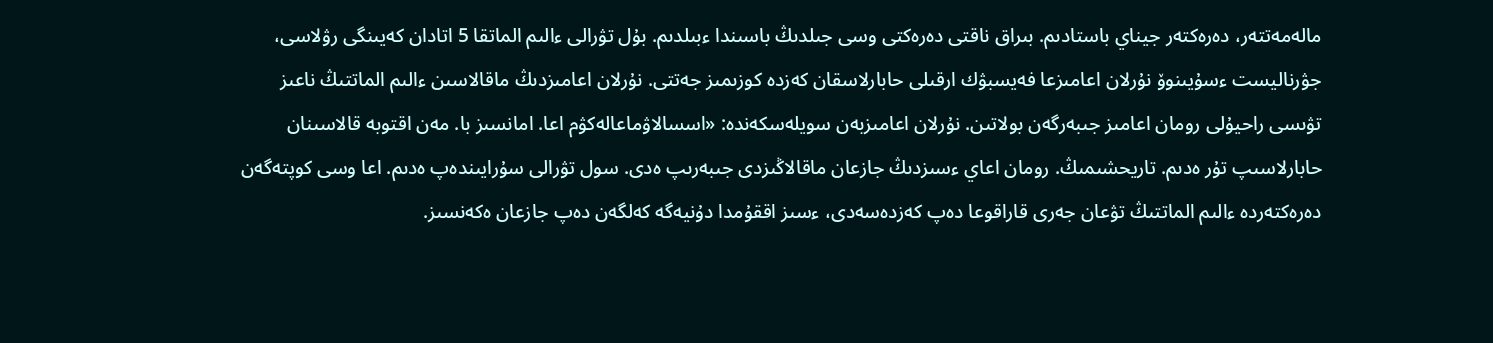مالەمەتتەر، دەرەكتەر جيناي باستادىم. بىراق ناقتى دەرەكتى وسى جىلدىڭ باسىندا ءبىلدىم. بۇل تۋرالى ءالىم الماتقا 5 اتادان كەيىنگى رۋلاسى، جۋرناليست ءسۇيىنوۆ نۇرلان اعامىزعا فەيسبۋك ارقىلى حابارلاسقان كەزدە كوزىمىز جەتتى. نۇرلان اعامىزدىڭ ماقالاسىن ءالىم الماتتىڭ ناعىز تۋىسى راحيۇلى رومان اعامىز جىبەرگەن بولاتىن. نۇرلان اعامىزبەن سويلەسكەندە: «اسسالاۋماعالەكۋم اعا. امانسىز با. مەن اقتوبە قالاسىنان حابارلاسىپ تۇر ەدىم. تاريحشىمىڭ. رومان اعاي ءسىزدىڭ جازعان ماقالاڭىزدى جىبەرىپ ەدى. سول تۋرالى سۇرايىندەپ ەدىم. اعا وسى كوپتەگەن دەرەكتەردە ءالىم الماتتىڭ تۋعان جەرى قاراقوعا دەپ كەزدەسەدى، ءسىز اققۇمدا دۇنيەگە كەلگەن دەپ جازعان ەكەنسىز.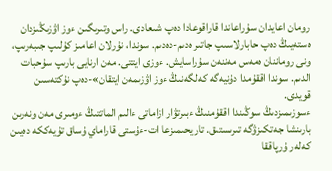رومان اعايدان سۇراعاندا قاراقوعادا دەپ شىعادى. راس وتىرىگىن ءوز اۋزىڭىزدان ەستەيىڭ دەپ حابارلاسىپ جاتىر ەدىم-دەدىم. سوندا، نۇرلان اعامىز كۇلىپ جىبەرىپ، ونى روماننان ەمەس مەننەن سۇراسايش. ءوزى ايتتى. مەن ارنايى بارىپ سۇحبات الدىم. سوندا اققۇمدا دۇنيەگە كەلگەنىڭ ءوز اۋزىمەن ايتقان»-دەپ نۇكتەسىن قويدى.
ءسوزىمىزدىڭ سوڭىندا اققۇمنىڭ ءبىرتۋار ازاماتى ءالىم الماتتىڭ ءومىرى مەن ونەرىن بارىنشا جەتكىزۋگە تىرىستىق. تاريحىمىزعا ات-ءۇستى قاراماي ۇساق تۇيەككە دەيىن كەلەر ۇرپاققا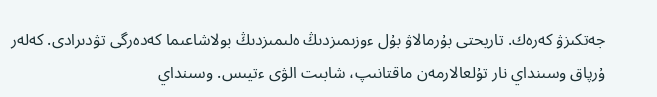جەتكىزۋ كەرەك. تاريحتى بۇرمالاۋ بۇل ءوزىمىزدىڭ ەلىمىزدىڭ بولاشاعىما كەدەرگى تۋدىرادى. كەلەر ۇرپاق وسىنداي نار تۇلعالارمەن ماقتانىپ، شابىت الۋى ءتيىس. وسىنداي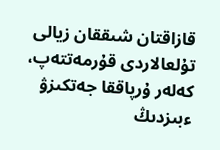قازاقتان شىققان زيالى تۇلعالاردى قۇرمەتتەپ، كەلەر ۇرپاققا جەتكىزۋ ءبىزدىڭ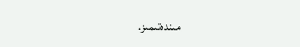مىندەتىمىز.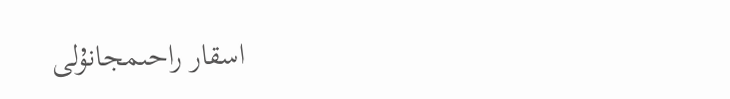اسقار راحىمجانۇلى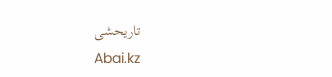تاريحشى
Abai.kz